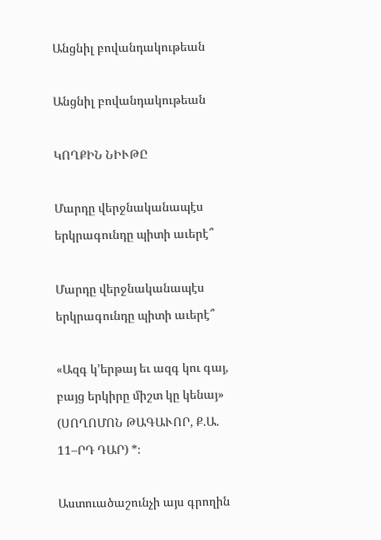Անցնիլ բովանդակութեան

Անցնիլ բովանդակութեան

ԿՈՂՔԻՆ ՆԻՒԹԸ

Մարդը վերջնականապէս երկրագունդը պիտի աւերէ՞

Մարդը վերջնականապէս երկրագունդը պիտի աւերէ՞

«Ազգ կ’երթայ եւ ազգ կու գայ, բայց երկիրը միշտ կը կենայ» (ՍՈՂՈՄՈՆ ԹԱԳԱՒՈՐ, Ք.Ա. 11–ՐԴ ԴԱՐ) *։

Աստուածաշունչի այս գրողին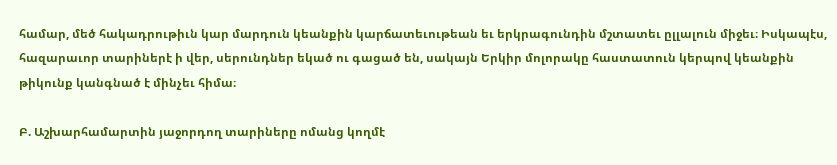համար, մեծ հակադրութիւն կար մարդուն կեանքին կարճատեւութեան եւ երկրագունդին մշտատեւ ըլլալուն միջեւ։ Իսկապէս, հազարաւոր տարիներէ ի վեր, սերունդներ եկած ու գացած են, սակայն Երկիր մոլորակը հաստատուն կերպով կեանքին թիկունք կանգնած է մինչեւ հիմա։

Բ. Աշխարհամարտին յաջորդող տարիները ոմանց կողմէ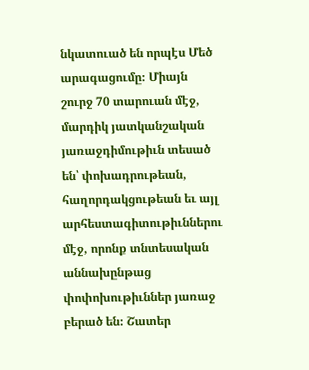նկատուած են որպէս Մեծ արագացումը։ Միայն շուրջ 70 տարուան մէջ, մարդիկ յատկանշական յառաջդիմութիւն տեսած են՝ փոխադրութեան, հաղորդակցութեան եւ այլ արհեստագիտութիւններու մէջ, որոնք տնտեսական աննախընթաց փոփոխութիւններ յառաջ բերած են։ Շատեր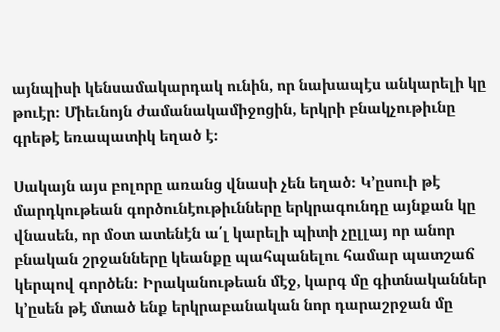այնպիսի կենսամակարդակ ունին, որ նախապէս անկարելի կը թուէր։ Միեւնոյն ժամանակամիջոցին, երկրի բնակչութիւնը գրեթէ եռապատիկ եղած է։

Սակայն այս բոլորը առանց վնասի չեն եղած։ Կ’ըսուի թէ մարդկութեան գործունէութիւնները երկրագունդը այնքան կը վնասեն, որ մօտ ատենէն ա՛լ կարելի պիտի չըլլայ որ անոր բնական շրջանները կեանքը պահպանելու համար պատշաճ կերպով գործեն։ Իրականութեան մէջ, կարգ մը գիտնականներ կ’ըսեն թէ մտած ենք երկրաբանական նոր դարաշրջան մը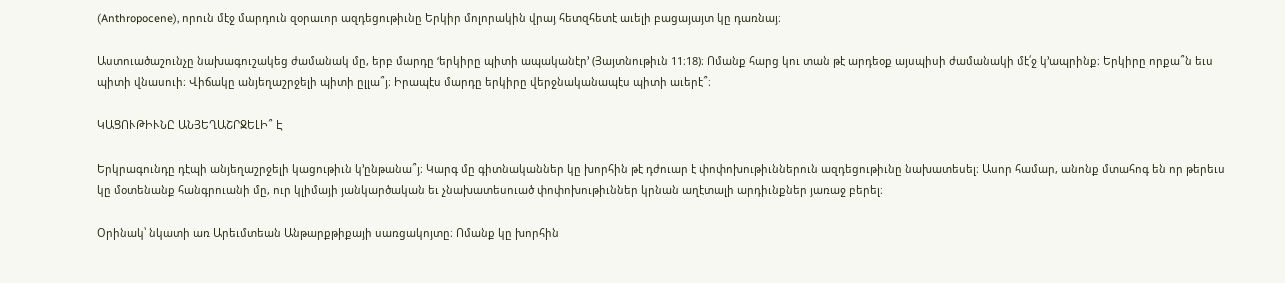(Anthropocene), որուն մէջ մարդուն զօրաւոր ազդեցութիւնը Երկիր մոլորակին վրայ հետզհետէ աւելի բացայայտ կը դառնայ։

Աստուածաշունչը նախագուշակեց ժամանակ մը, երբ մարդը ‘երկիրը պիտի ապականէր’ (Յայտնութիւն 11։18)։ Ոմանք հարց կու տան թէ արդեօք այսպիսի ժամանակի մէ՛ջ կ’ապրինք։ Երկիրը որքա՞ն եւս պիտի վնասուի։ Վիճակը անյեղաշրջելի պիտի ըլլա՞յ։ Իրապէս մարդը երկիրը վերջնականապէս պիտի աւերէ՞։

ԿԱՑՈՒԹԻՒՆԸ ԱՆՅԵՂԱՇՐՋԵԼԻ՞ Է

Երկրագունդը դէպի անյեղաշրջելի կացութիւն կ’ընթանա՞յ։ Կարգ մը գիտնականներ կը խորհին թէ դժուար է փոփոխութիւններուն ազդեցութիւնը նախատեսել։ Ասոր համար, անոնք մտահոգ են որ թերեւս կը մօտենանք հանգրուանի մը, ուր կլիմայի յանկարծական եւ չնախատեսուած փոփոխութիւններ կրնան աղէտալի արդիւնքներ յառաջ բերել։

Օրինակ՝ նկատի առ Արեւմտեան Անթարքթիքայի սառցակոյտը։ Ոմանք կը խորհին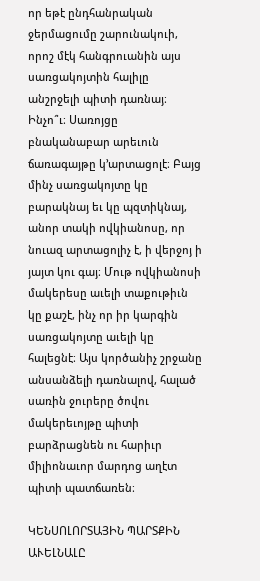որ եթէ ընդհանրական ջերմացումը շարունակուի, որոշ մէկ հանգրուանին այս սառցակոյտին հալիլը անշրջելի պիտի դառնայ։ Ինչո՞ւ։ Սառոյցը բնականաբար արեւուն ճառագայթը կ’արտացոլէ։ Բայց մինչ սառցակոյտը կը բարակնայ եւ կը պզտիկնայ, անոր տակի ովկիանոսը, որ նուազ արտացոլիչ է, ի վերջոյ ի յայտ կու գայ։ Մութ ովկիանոսի մակերեսը աւելի տաքութիւն կը քաշէ, ինչ որ իր կարգին սառցակոյտը աւելի կը հալեցնէ։ Այս կործանիչ շրջանը անսանձելի դառնալով, հալած սառին ջուրերը ծովու մակերեւոյթը պիտի բարձրացնեն ու հարիւր միլիոնաւոր մարդոց աղէտ պիտի պատճառեն։

ԿԵՆՍՈԼՈՐՏԱՅԻՆ ՊԱՐՏՔԻՆ ԱՒԵԼՆԱԼԸ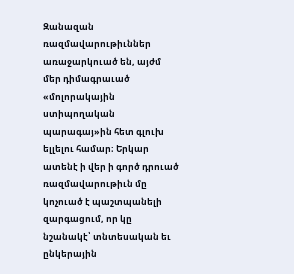Զանազան ռազմավարութիւններ առաջարկուած են, այժմ մեր դիմագրաւած «մոլորակային ստիպողական պարագայ»ին հետ գլուխ ելլելու համար։ Երկար ատենէ ի վեր ի գործ դրուած ռազմավարութիւն մը կոչուած է պաշտպանելի զարգացում, որ կը նշանակէ՝ տնտեսական եւ ընկերային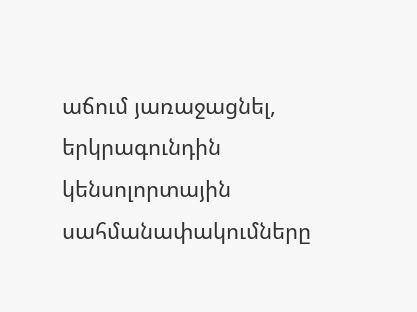աճում յառաջացնել, երկրագունդին կենսոլորտային սահմանափակումները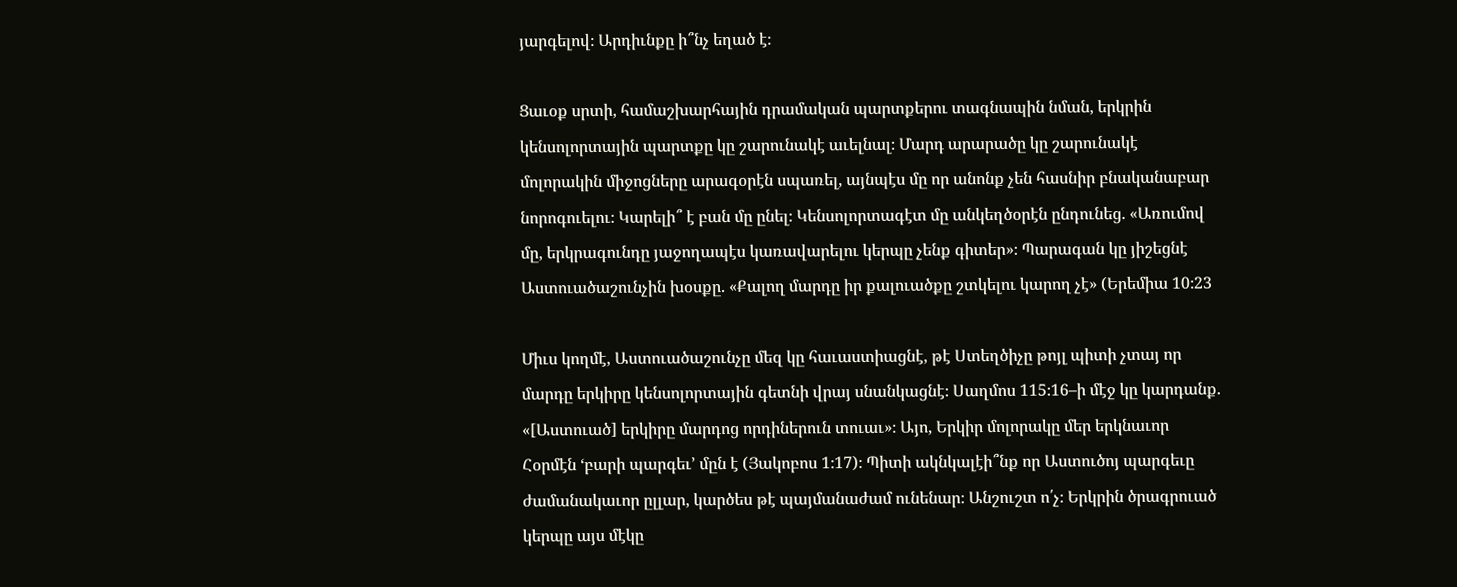յարգելով։ Արդիւնքը ի՞նչ եղած է։

Ցաւօք սրտի, համաշխարհային դրամական պարտքերու տագնապին նման, երկրին կենսոլորտային պարտքը կը շարունակէ աւելնալ։ Մարդ արարածը կը շարունակէ մոլորակին միջոցները արագօրէն սպառել, այնպէս մը որ անոնք չեն հասնիր բնականաբար նորոգուելու։ Կարելի՞ է բան մը ընել։ Կենսոլորտագէտ մը անկեղծօրէն ընդունեց. «Առումով մը, երկրագունդը յաջողապէս կառավարելու կերպը չենք գիտեր»։ Պարագան կը յիշեցնէ Աստուածաշունչին խօսքը. «Քալող մարդը իր քալուածքը շտկելու կարող չէ» (Երեմիա 10։23

Միւս կողմէ, Աստուածաշունչը մեզ կը հաւաստիացնէ, թէ Ստեղծիչը թոյլ պիտի չտայ որ մարդը երկիրը կենսոլորտային գետնի վրայ սնանկացնէ։ Սաղմոս 115։16–ի մէջ կը կարդանք. «[Աստուած] երկիրը մարդոց որդիներուն տուաւ»։ Այո, Երկիր մոլորակը մեր երկնաւոր Հօրմէն ‘բարի պարգեւ’ մըն է (Յակոբոս 1։17)։ Պիտի ակնկալէի՞նք որ Աստուծոյ պարգեւը ժամանակաւոր ըլլար, կարծես թէ պայմանաժամ ունենար։ Անշուշտ ո՛չ։ Երկրին ծրագրուած կերպը այս մէկը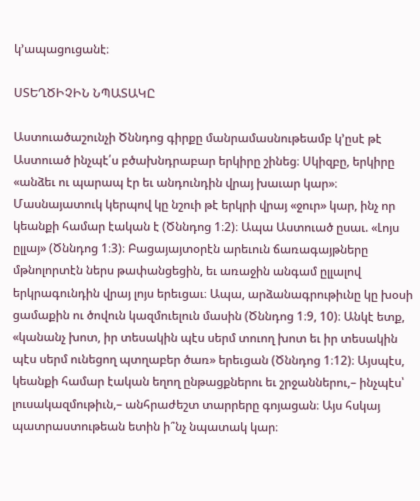կ’ապացուցանէ։

ՍՏԵՂԾԻՉԻՆ ՆՊԱՏԱԿԸ

Աստուածաշունչի Ծննդոց գիրքը մանրամասնութեամբ կ’ըսէ թէ Աստուած ինչպէ՛ս բծախնդրաբար երկիրը շինեց։ Սկիզբը, երկիրը «անձեւ ու պարապ էր եւ անդունդին վրայ խաւար կար»։ Մասնայատուկ կերպով կը նշուի թէ երկրի վրայ «ջուր» կար, ինչ որ կեանքի համար էական է (Ծննդոց 1։2)։ Ապա Աստուած ըսաւ. «Լոյս ըլլայ» (Ծննդոց 1։3)։ Բացայայտօրէն արեւուն ճառագայթները մթնոլորտէն ներս թափանցեցին, եւ առաջին անգամ ըլլալով երկրագունդին վրայ լոյս երեւցաւ։ Ապա, արձանագրութիւնը կը խօսի ցամաքին ու ծովուն կազմուելուն մասին (Ծննդոց 1։9, 10)։ Անկէ ետք, «կանանչ խոտ, իր տեսակին պէս սերմ տուող խոտ եւ իր տեսակին պէս սերմ ունեցող պտղաբեր ծառ» երեւցան (Ծննդոց 1։12)։ Այսպէս, կեանքի համար էական եղող ընթացքներու եւ շրջաններու,– ինչպէս՝ լուսակազմութիւն,– անհրաժեշտ տարրերը գոյացան։ Այս հսկայ պատրաստութեան ետին ի՞նչ նպատակ կար։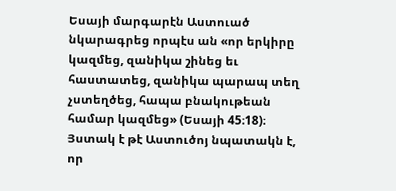Եսայի մարգարէն Աստուած նկարագրեց որպէս ան «որ երկիրը կազմեց, զանիկա շինեց եւ հաստատեց, զանիկա պարապ տեղ չստեղծեց, հապա բնակութեան համար կազմեց» (Եսայի 45։18)։ Յստակ է թէ Աստուծոյ նպատակն է, որ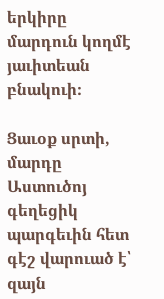երկիրը մարդուն կողմէ յաւիտեան բնակուի։

Ցաւօք սրտի, մարդը Աստուծոյ գեղեցիկ պարգեւին հետ գէշ վարուած է՝ զայն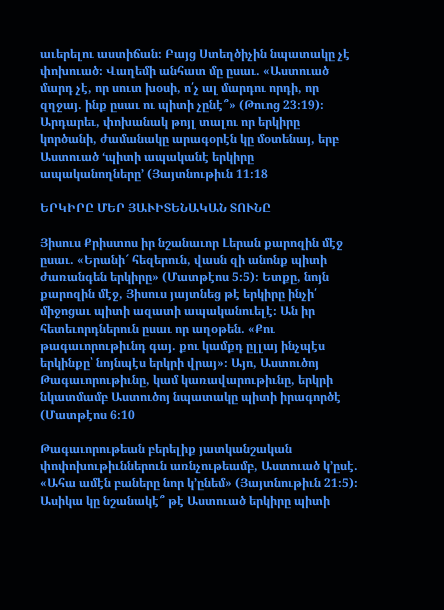աւերելու աստիճան։ Բայց Ստեղծիչին նպատակը չէ փոխուած։ Վաղեմի անհատ մը ըսաւ. «Աստուած մարդ չէ, որ սուտ խօսի, ո՛չ ալ մարդու որդի, որ զղջայ. ինք ըսաւ ու պիտի չընէ՞» (Թուոց 23։19)։ Արդարեւ, փոխանակ թոյլ տալու որ երկիրը կործանի, ժամանակը արագօրէն կը մօտենայ, երբ Աստուած ‘պիտի ապականէ երկիրը ապականողները’ (Յայտնութիւն 11։18

ԵՐԿԻՐԸ ՄԵՐ ՅԱՒԻՏԵՆԱԿԱՆ ՏՈՒՆԸ

Յիսուս Քրիստոս իր նշանաւոր Լերան քարոզին մէջ ըսաւ. «Երանի՜ հեզերուն, վասն զի անոնք պիտի ժառանգեն երկիրը» (Մատթէոս 5։5)։ Ետքը, նոյն քարոզին մէջ, Յիսուս յայտնեց թէ երկիրը ինչի՛ միջոցաւ պիտի ազատի ապականուելէ։ Ան իր հետեւորդներուն ըսաւ որ աղօթեն. «Քու թագաւորութիւնդ գայ. քու կամքդ ըլլայ ինչպէս երկինքը՝ նոյնպէս երկրի վրայ»։ Այո, Աստուծոյ Թագաւորութիւնը, կամ կառավարութիւնը, երկրի նկատմամբ Աստուծոյ նպատակը պիտի իրագործէ (Մատթէոս 6։10

Թագաւորութեան բերելիք յատկանշական փոփոխութիւններուն առնչութեամբ, Աստուած կ’ըսէ. «Ահա ամէն բաները նոր կ’ընեմ» (Յայտնութիւն 21։5)։ Ասիկա կը նշանակէ՞ թէ Աստուած երկիրը պիտի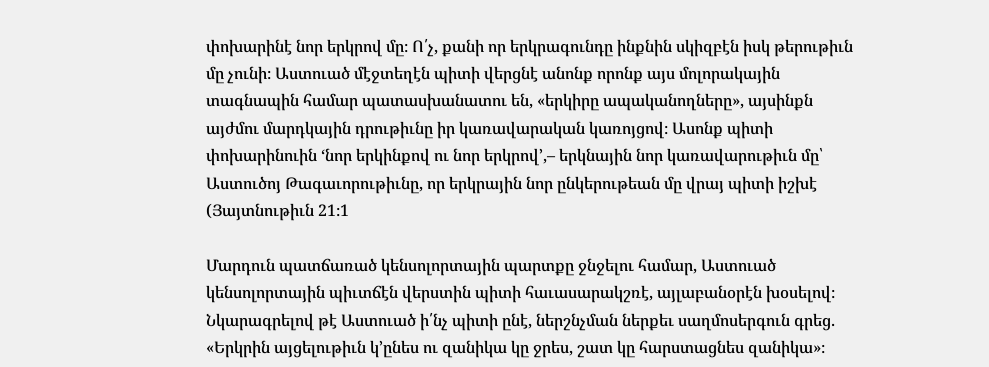փոխարինէ նոր երկրով մը։ Ո՛չ, քանի որ երկրագունդը ինքնին սկիզբէն իսկ թերութիւն մը չունի։ Աստուած մէջտեղէն պիտի վերցնէ անոնք որոնք այս մոլորակային տագնապին համար պատասխանատու են, «երկիրը ապականողները», այսինքն այժմու մարդկային դրութիւնը իր կառավարական կառոյցով։ Ասոնք պիտի փոխարինուին ‘նոր երկինքով ու նոր երկրով’,– երկնային նոր կառավարութիւն մը՝ Աստուծոյ Թագաւորութիւնը, որ երկրային նոր ընկերութեան մը վրայ պիտի իշխէ (Յայտնութիւն 21։1

Մարդուն պատճառած կենսոլորտային պարտքը ջնջելու համար, Աստուած կենսոլորտային պիւտճէն վերստին պիտի հաւասարակշռէ, այլաբանօրէն խօսելով։ Նկարագրելով թէ Աստուած ի՛նչ պիտի ընէ, ներշնչման ներքեւ սաղմոսերգուն գրեց. «Երկրին այցելութիւն կ’ընես ու զանիկա կը ջրես, շատ կը հարստացնես զանիկա»։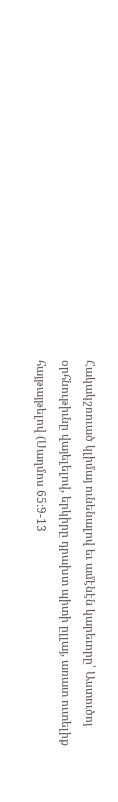Հակակշռուած կլիմայ ունենալով եւ ամէնէն կարեւորը՝ Աստուծոյ օրհնութիւնը վայելելով, երկիրը դրախտ պիտի ըլլայ, առատ ուտելիք հայթայթելով (Սաղմոս 65։9-13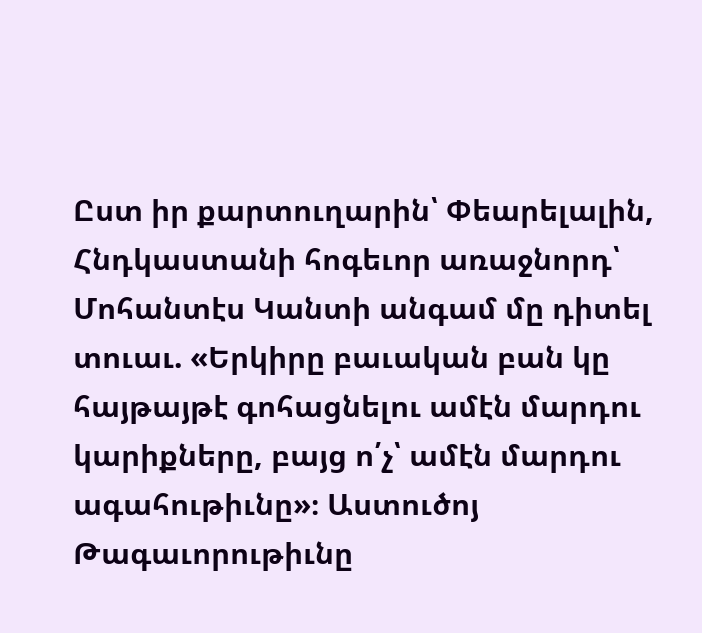Ըստ իր քարտուղարին՝ Փեարելալին, Հնդկաստանի հոգեւոր առաջնորդ՝ Մոհանտէս Կանտի անգամ մը դիտել տուաւ. «Երկիրը բաւական բան կը հայթայթէ գոհացնելու ամէն մարդու կարիքները, բայց ո՛չ՝ ամէն մարդու ագահութիւնը»։ Աստուծոյ Թագաւորութիւնը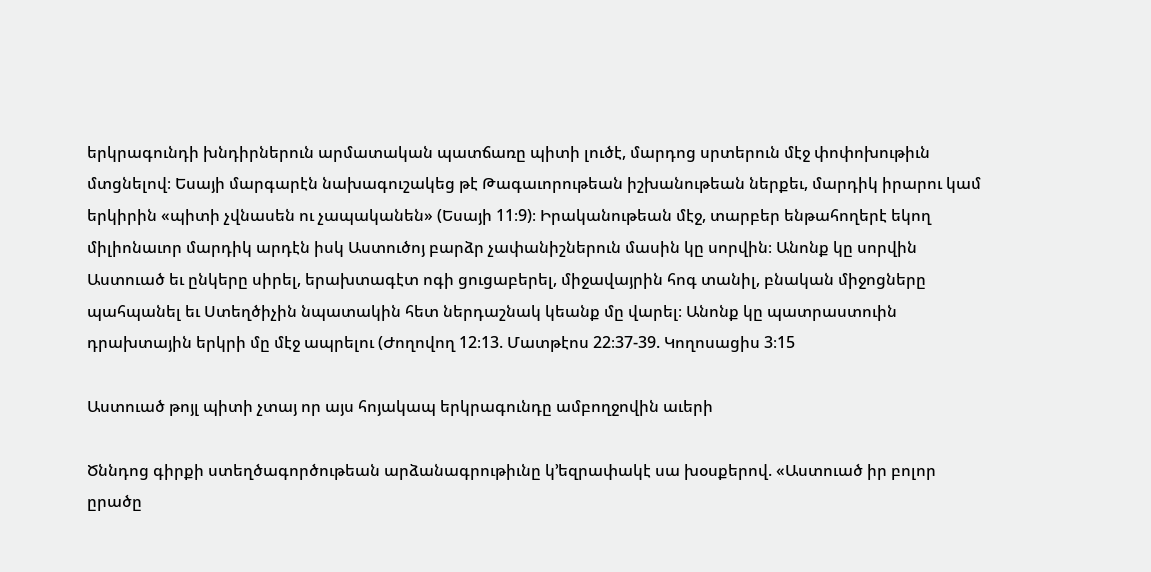երկրագունդի խնդիրներուն արմատական պատճառը պիտի լուծէ, մարդոց սրտերուն մէջ փոփոխութիւն մտցնելով։ Եսայի մարգարէն նախագուշակեց թէ Թագաւորութեան իշխանութեան ներքեւ, մարդիկ իրարու կամ երկիրին «պիտի չվնասեն ու չապականեն» (Եսայի 11։9)։ Իրականութեան մէջ, տարբեր ենթահողերէ եկող միլիոնաւոր մարդիկ արդէն իսկ Աստուծոյ բարձր չափանիշներուն մասին կը սորվին։ Անոնք կը սորվին Աստուած եւ ընկերը սիրել, երախտագէտ ոգի ցուցաբերել, միջավայրին հոգ տանիլ, բնական միջոցները պահպանել եւ Ստեղծիչին նպատակին հետ ներդաշնակ կեանք մը վարել։ Անոնք կը պատրաստուին դրախտային երկրի մը մէջ ապրելու (Ժողովող 12։13. Մատթէոս 22։37-39. Կողոսացիս 3։15

Աստուած թոյլ պիտի չտայ որ այս հոյակապ երկրագունդը ամբողջովին աւերի

Ծննդոց գիրքի ստեղծագործութեան արձանագրութիւնը կ’եզրափակէ սա խօսքերով. «Աստուած իր բոլոր ըրածը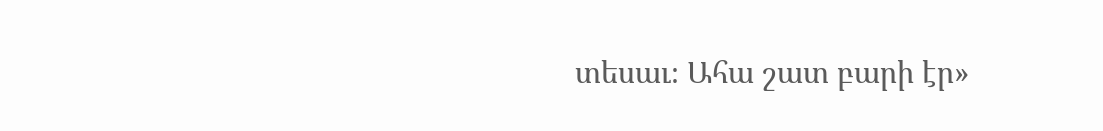տեսաւ։ Ահա շատ բարի էր»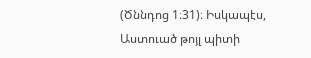(Ծննդոց 1։31)։ Իսկապէս, Աստուած թոյլ պիտի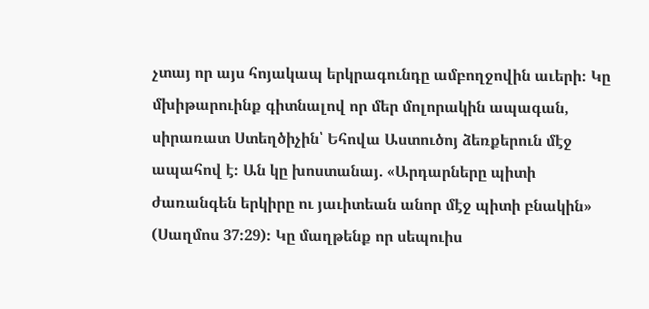չտայ որ այս հոյակապ երկրագունդը ամբողջովին աւերի։ Կը մխիթարուինք գիտնալով որ մեր մոլորակին ապագան, սիրառատ Ստեղծիչին՝ Եհովա Աստուծոյ ձեռքերուն մէջ ապահով է։ Ան կը խոստանայ. «Արդարները պիտի ժառանգեն երկիրը ու յաւիտեան անոր մէջ պիտի բնակին» (Սաղմոս 37։29)։ Կը մաղթենք որ սեպուիս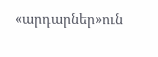«արդարներ»ուն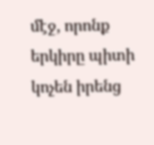մէջ, որոնք երկիրը պիտի կոչեն իրենց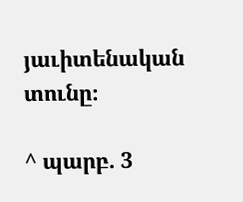յաւիտենական տունը։

^ պարբ. 3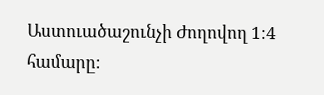Աստուածաշունչի Ժողովող 1։4 համարը։